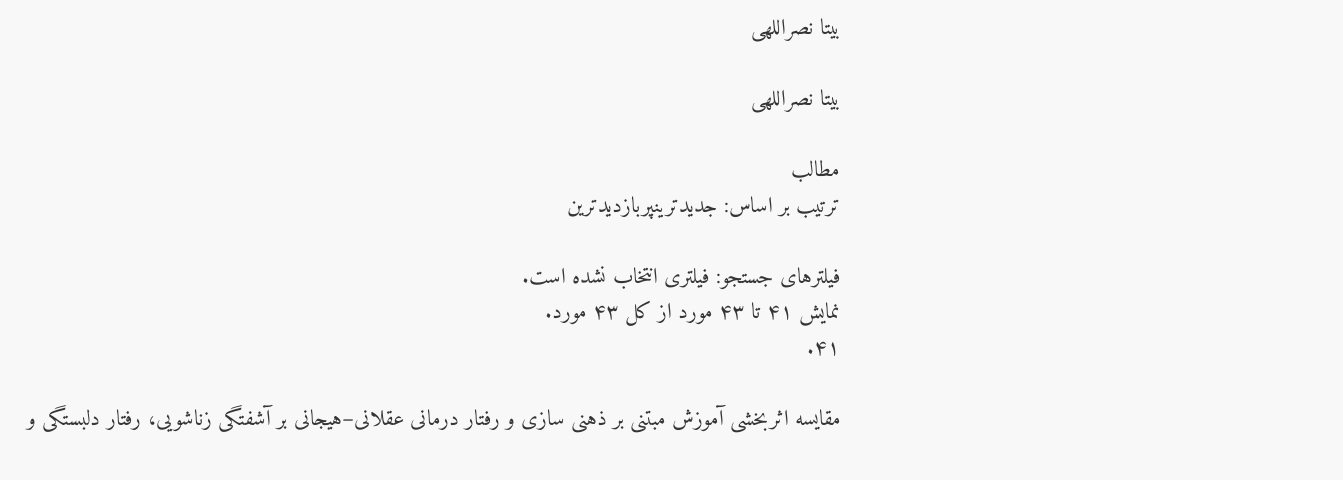بیتا نصراللهی

بیتا نصراللهی

مطالب
ترتیب بر اساس: جدیدترینپربازدیدترین

فیلترهای جستجو: فیلتری انتخاب نشده است.
نمایش ۴۱ تا ۴۳ مورد از کل ۴۳ مورد.
۴۱.

مقایسه اثربخشی آموزش مبتنی بر ذهنی سازی و رفتار درمانی عقلانی–هیجانی بر آشفتگی زناشویی، رفتار دلبستگی و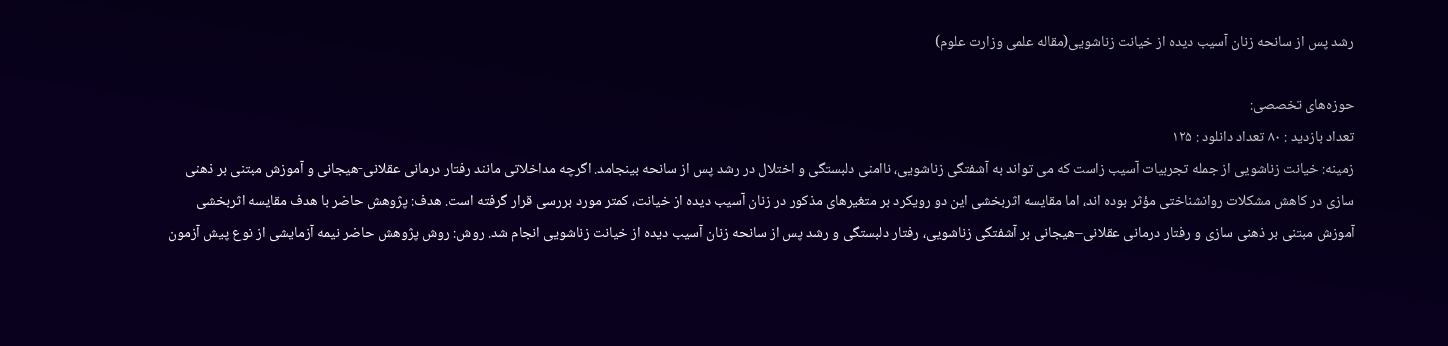رشد پس از سانحه زنان آسیب دیده از خیانت زناشویی(مقاله علمی وزارت علوم)

حوزه‌های تخصصی:
تعداد بازدید : ۸۰ تعداد دانلود : ۱۲۵
زمینه: خیانت زناشویی از جمله تجربیات آسیب زاست که می تواند به آشفتگی زناشویی، ناامنی دلبستگی و اختلال در رشد پس از سانحه بینجامد. اگرچه مداخلاتی مانند رفتار درمانی عقلانی-هیجانی و آموزش مبتنی بر ذهنی سازی در کاهش مشکلات روانشناختی مؤثر بوده اند، اما مقایسه اثربخشی این دو رویکرد بر متغیرهای مذکور در زنان آسیب دیده از خیانت، کمتر مورد بررسی قرار گرفته است. هدف: پژوهش حاضر با هدف مقایسه اثربخشی آموزش مبتنی بر ذهنی سازی و رفتار درمانی عقلانی–هیجانی بر آشفتگی زناشویی، رفتار دلبستگی و رشد پس از سانحه زنان آسیب دیده از خیانت زناشویی انجام شد. روش: روش پژوهش حاضر نیمه آزمایشی از نوع پیش آزمون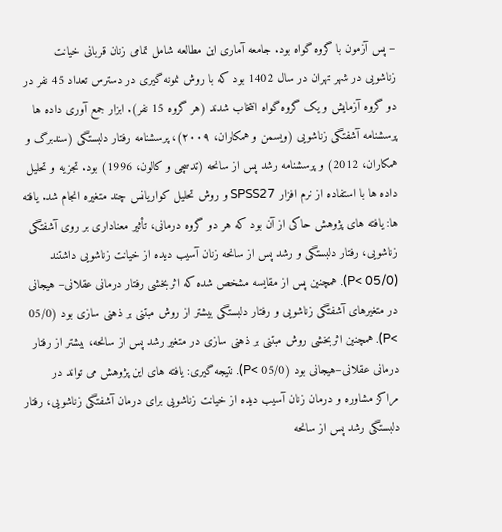– پس آزمون با گروه گواه بود. جامعه آماری این مطالعه شامل تمامی زنان قربانی خیانت زناشویی در شهر تهران در سال 1402 بود که با روش نمونه گیری در دسترس تعداد 45 نفر در دو گروه آزمایش و یک گروه گواه انتخاب شدند (هر گروه 15 نفر). ابزار جمع آوری داده ها پرسشنامه آشفتگی زناشویی (ویسمن و همکاران، ۲۰۰۹)، پرسشنامه رفتار دلبستگی (سندبرگ و همکاران، 2012) و پرسشنامه رشد پس از سانحه (تدسچی و کالون، 1996) بود. تجزیه و تحلیل داده ها با استفاده از نرم افزار SPSS27 و روش تحلیل کواریانس چند متغیره انجام شد. یافته ها: یافته های پژوهش حاکی از آن بود که هر دو گروه درمانی، تأثیر معناداری بر روی آشفتگی زناشویی، رفتار دلبستگی و رشد پس از سانحه زنان آسیب دیده از خیانت زناشویی داشتند (05/0 >P). همچنین پس از مقایسه مشخص شده که اثربخشی رفتار درمانی عقلانی– هیجانی در متغیرهای آشفتگی زناشویی و رفتار دلبستگی بیشتر از روش مبتنی بر ذهنی سازی بود (05/0 >P). همچنین اثربخشی روش مبتنی بر ذهنی سازی در متغیر رشد پس از سانحه، بیشتر از رفتار درمانی عقلانی–هیجانی بود (05/0 >P). نتیجه گیری: یافته های این پژوهش می تواند در مراکز مشاوره و درمان زنان آسیب دیده از خیانت زناشویی برای درمان آشفتگی زناشویی، رفتار دلبستگی رشد پس از سانحه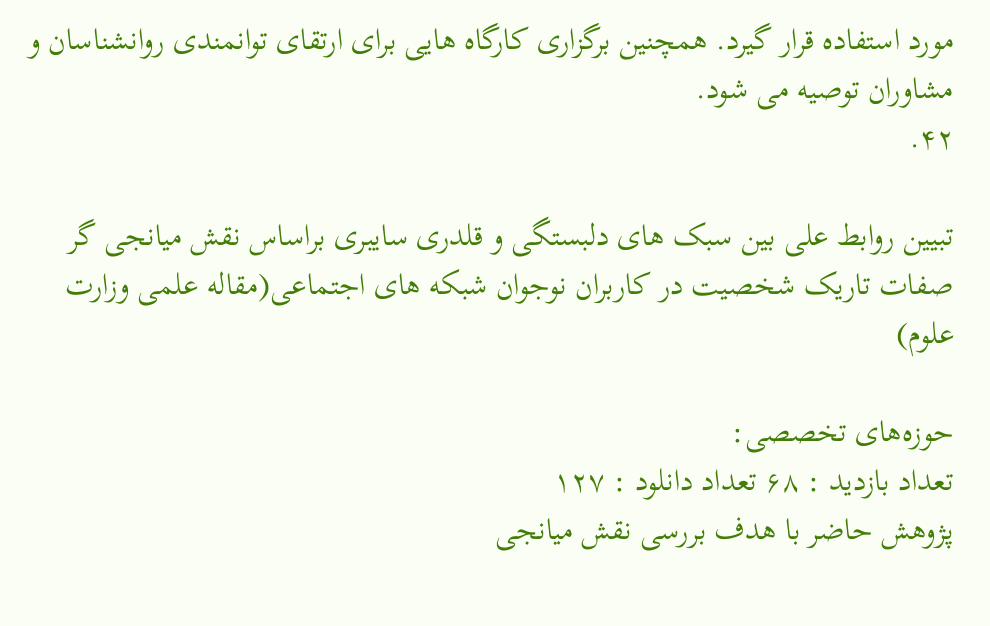مورد استفاده قرار گیرد. همچنین برگزاری کارگاه هایی برای ارتقای توانمندی روانشناسان و مشاوران توصیه می شود.
۴۲.

تبیین روابط علی بین سبک های دلبستگی و قلدری سایبری براساس نقش میانجی گر صفات تاریک شخصیت در کاربران نوجوان شبکه های اجتماعی(مقاله علمی وزارت علوم)

حوزه‌های تخصصی:
تعداد بازدید : ۶۸ تعداد دانلود : ۱۲۷
پژوهش حاضر با هدف بررسی نقش میانجی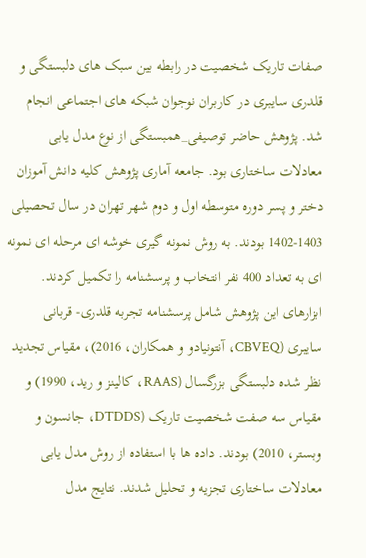صفات تاریک شخصیت در رابطه بین سبک های دلبستگی و قلدری سایبری در کاربران نوجوان شبکه های اجتماعی انجام شد. پژوهش حاضر توصیفی_همبستگی از نوع مدل یابی معادلات ساختاری بود. جامعه آماری پژوهش کلیه دانش آموزان دختر و پسر دوره متوسطه اول و دوم شهر تهران در سال تحصیلی 1403-1402 بودند. به روش نمونه گیری خوشه ای مرحله ای نمونه ای به تعداد 400 نفر انتخاب و پرسشنامه را تکمیل کردند. ابزارهای این پژوهش شامل پرسشنامه تجربه قلدری- قربانی سایبری (CBVEQ، آنتونیادو و همکاران، 2016)، مقیاس تجدید نظر شده دلبستگی بزرگسال (RAAS، کالینز و رید، 1990) و مقیاس سه صفت شخصیت تاریک (DTDDS، جانسون و وبستر، 2010) بودند. داده ها با استفاده از روش مدل یابی معادلات ساختاری تجزیه و تحلیل شدند. نتایج مدل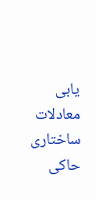یابی معادلات ساختاری حاکی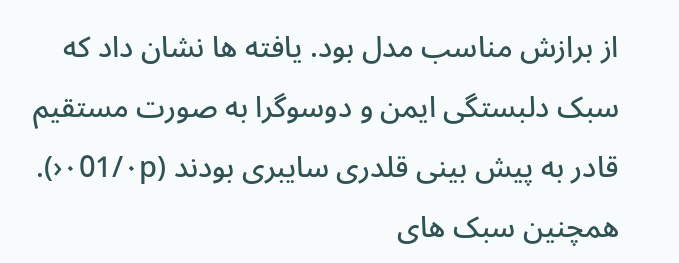از برازش مناسب مدل بود. یافته ها نشان داد که سبک دلبستگی ایمن و دوسوگرا به صورت مستقیم قادر به پیش بینی قلدری سایبری بودند (۰01/۰p‹). همچنین سبک های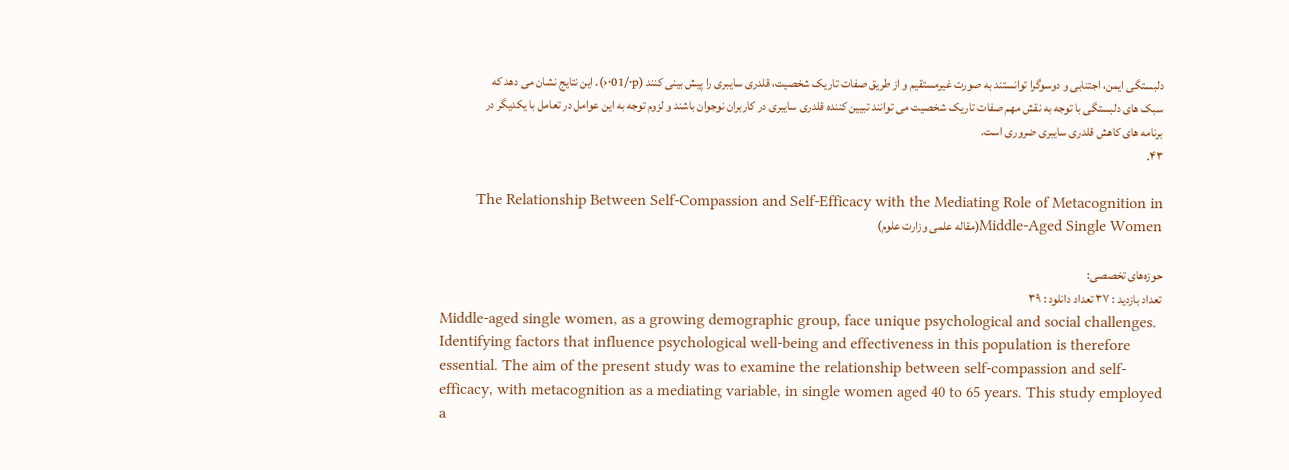دلبستگی ایمن، اجتنابی و دوسوگرا توانستند به صورت غیرمستقیم و از طریق صفات تاریک شخصیت، قلدری سایبری را پیش بینی کنند (۰01/۰p‹). این نتایج نشان می دهد که سبک های دلبستگی با توجه به نقش مهم صفات تاریک شخصیت می توانند تبیین کننده قلدری سایبری در کاربران نوجوان باشند و لزوم توجه به این عوامل در تعامل با یکدیگر در برنامه های کاهش قلدری سایبری ضروری است.
۴۳.

The Relationship Between Self-Compassion and Self-Efficacy with the Mediating Role of Metacognition in Middle-Aged Single Women(مقاله علمی وزارت علوم)

حوزه‌های تخصصی:
تعداد بازدید : ۳۷ تعداد دانلود : ۳۹
Middle-aged single women, as a growing demographic group, face unique psychological and social challenges. Identifying factors that influence psychological well-being and effectiveness in this population is therefore essential. The aim of the present study was to examine the relationship between self-compassion and self-efficacy, with metacognition as a mediating variable, in single women aged 40 to 65 years. This study employed a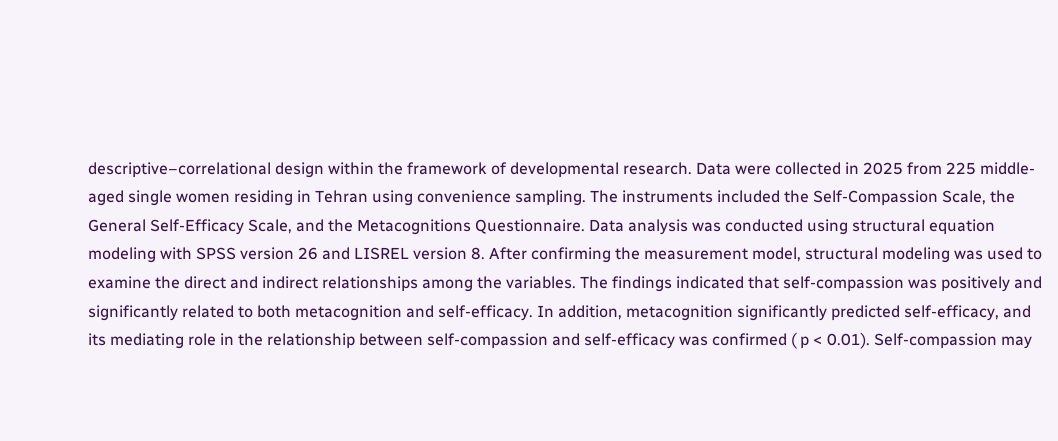descriptive–correlational design within the framework of developmental research. Data were collected in 2025 from 225 middle-aged single women residing in Tehran using convenience sampling. The instruments included the Self-Compassion Scale, the General Self-Efficacy Scale, and the Metacognitions Questionnaire. Data analysis was conducted using structural equation modeling with SPSS version 26 and LISREL version 8. After confirming the measurement model, structural modeling was used to examine the direct and indirect relationships among the variables. The findings indicated that self-compassion was positively and significantly related to both metacognition and self-efficacy. In addition, metacognition significantly predicted self-efficacy, and its mediating role in the relationship between self-compassion and self-efficacy was confirmed ( p < 0.01). Self-compassion may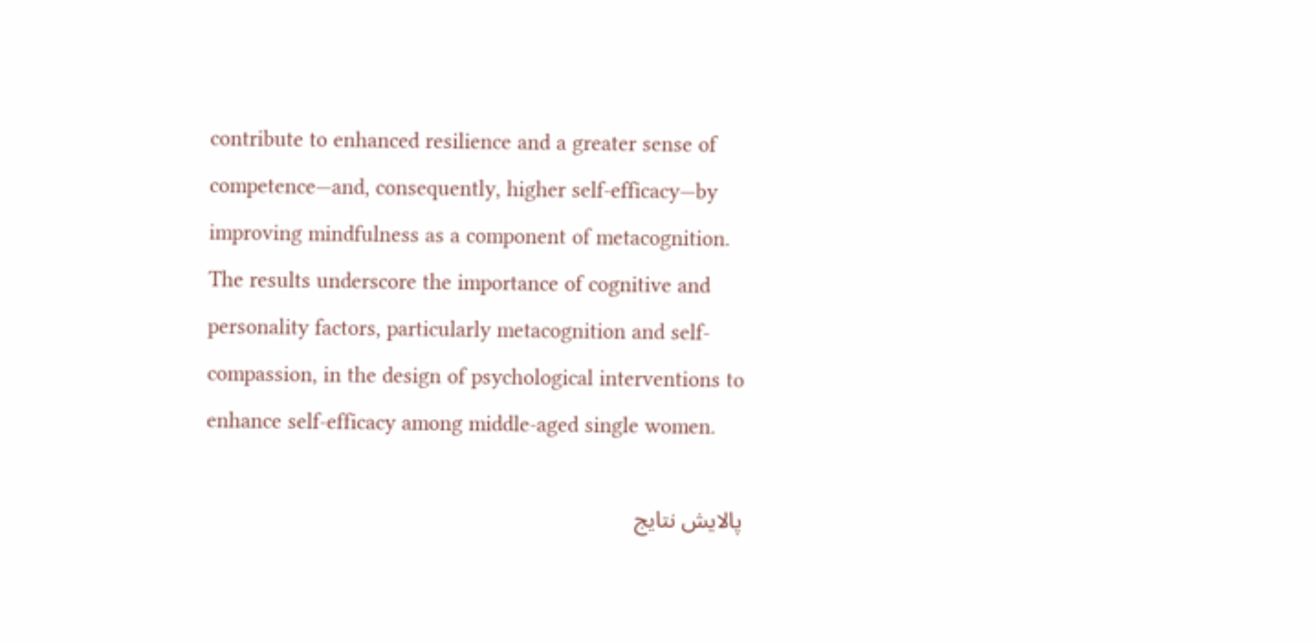contribute to enhanced resilience and a greater sense of competence—and, consequently, higher self-efficacy—by improving mindfulness as a component of metacognition. The results underscore the importance of cognitive and personality factors, particularly metacognition and self-compassion, in the design of psychological interventions to enhance self-efficacy among middle-aged single women.

پالایش نتایج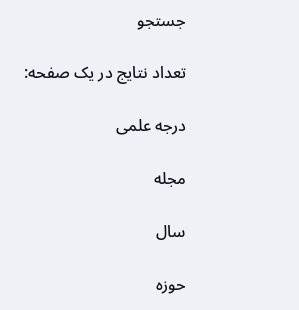جستجو

تعداد نتایج در یک صفحه:

درجه علمی

مجله

سال

حوزه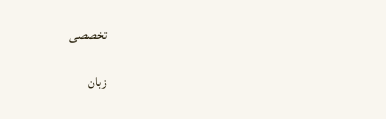تخصصی

زبان